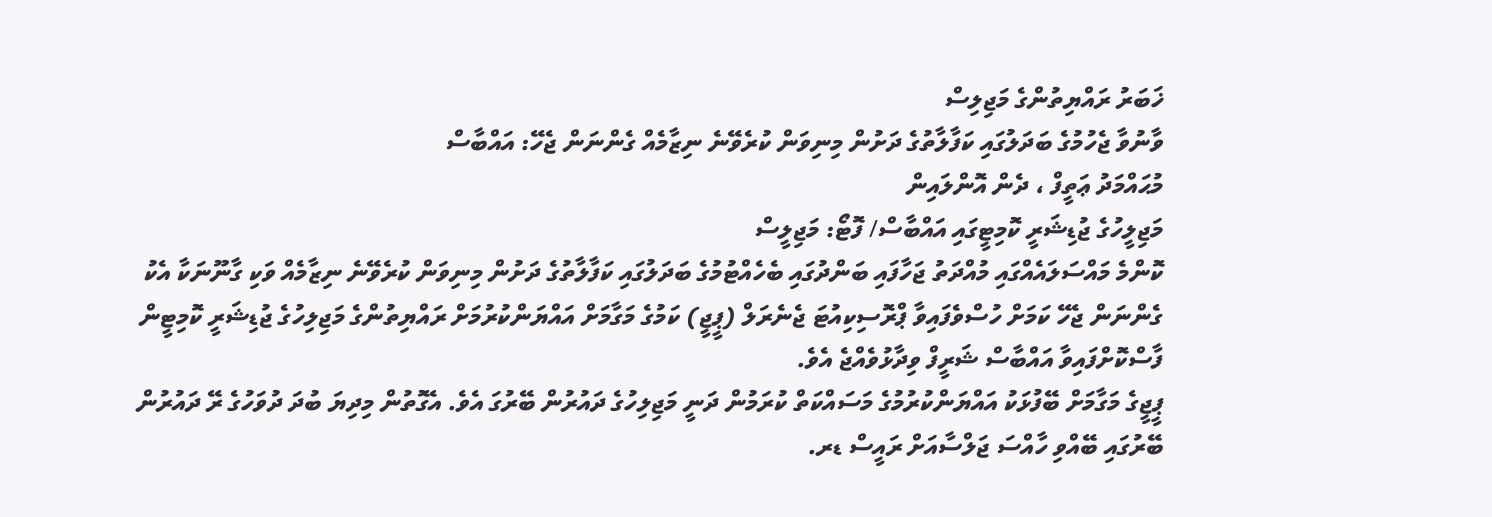ޚަބަރު ރައްޔިތުންގެ މަޖިލިސް
ވާނުވާ ޖެހުމުގެ ބަދަލުގައި ކަފާލާތުގެ ދަށުން މިނިވަން ކުރެވޭނެ ނިޒާމެއް ގެންނަން ޖެހޭ: އައްބާސް
މުޙައްމަދު ޢަތީފް ، ދެން އޮންލައިން
މަޖިލީހުގެ ޖުޑިޝަރީ ކޮމިޓީގައި އައްބާސް/ ފޮޓޯ: މަޖިލީސް
ކޮންމެ މައްސަލައެއްގައި މުއްދަތު ޖަހާފައި ބަންދުގައި ބެހެއްޓުމުގެ ބަދަލުގައި ކަފާލާތުގެ ދަށުން މިނިވަން ކުރެވޭނެ ނިޒާމެއް ވަކި ގާނޫނަކާ އެކު ގެންނަން ޖެހޭ ކަމަށް ހުސްވެފައިވާ ޕްރޮސިކިއުޓަ ޖެނެރަލް (ޕީޖީ) ކަމުގެ މަގާމަށް އައްޔަންކުރުމަށް ރައްޔިތުންގެ މަޖިލިހުގެ ޖުޑިޝަރީ ކޮމިޓީން ފާސްކޮށްފައިވާ އައްބާސް ޝަރީފް ވިދާޅުވެއްޖެ އެވެ.
ޕީޖީގެ މަގާމަށް ބޭފުޅަކު އައްޔަންކުރުމުގެ މަސައްކަތް ކުރަމުން ދަނީ މަޖިލިހުގެ ދައުރުން ބޭރުގަ އެވެ. އެގޮތުން މިދިޔަ ބުދަ ދުވަހުގެ ރޭ ދައުރުން ބޭރުގައި ބޭއްވި ހާއްސަ ޖަލްސާއަށް ރައީސް ޑރ.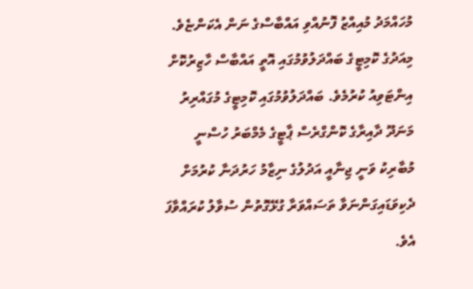މުހައްމަދު މުއިއްޒު ފޮނުއްވި އައްބާސްގެ ނަން އެކަންޏެވެ.
މިއަދުގެ ކޮމިޓީގެ ބައްދަލުވުމުގައި އޮތީ އައްބާސް ހާޒިރުކޮށް އިންޓަވިއު ކުރުމެވެ. ބައްދަލުވުމުގައި ކޮމިޓީގެ މުގައްރިރު މަނަދޫ ދާއިރާގެ ކޮންގްރެސް ޕާޓީގެ މެމްބަރު ހުސްނީ މުބާރިކު ވަނީ ޖިނާއީ އަދުލުގެ ނިޒާމު ހަރުދަނާ ކުރުމަށް ދެކިވަޑައިގަންނަވާ ތަސައްވަރާ ގުޅޭގޮތުން ސުވާލު ކުރައްވާފަ އެވެ.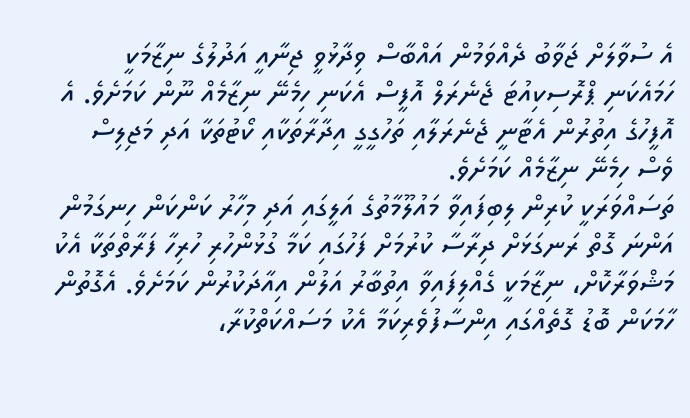އެ ސުވާލަށް ޖަވާބު ދެއްވަމުން އައްބާސް ވިދާޅުވީ ޖިނާއީ އަދުލުގެ ނިޒާމަކީ ހަމައެކަނި ޕްރޮސިކިއުޓަ ޖެނެރަލް އޮފީސް އެކަނި ހިމެނޭ ނިޒާމެއް ނޫން ކަމަށެވެ. އެ އޮފީހުގެ އިތުރުން އެޓާނީ ޖެނެރަލާއި ތަހުގީގީ އިދާރާތަކާއި ކޯޓުތަކާ އަދި މަޖިލިސް ވެސް ހިމެނޭ ނިޒާމެއް ކަމަށެވެ.
ތަސައްވަރަކީ ކުރިން ލިބިފައިވާ މައުލޫމާތުގެ އަލީގައި އަދި މިހާރު ކަންކަން ހިނގަމުން އަންނަ ގޮތް ރަނގަޅަށް ދިރާސާ ކުރުމަށް ފަހުގައި ކަމާ ގުޅުންހުރި ހުރިހާ ފަރާތްތަކާ އެކު މަޝްވަރާކޮށް، ނިޒާމަކީ ގެއްލިފައިވާ އިތުބާރު އަލުން އިއާދަކުރުން ކަމަށެވެ. އެގޮތުން ހާމަކަން ބޮޑު ގޮތެއްގައި އިންސާފުވެރިކަމާ އެކު މަސައްކަތްކުރާ،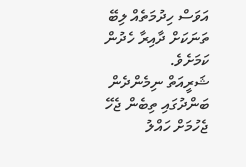އަވަސް ހިދުމަތެއް ލިބޭ ތަނަކަށް ދާއިރާ ހެދުން ކަމަށެވެ.
ޝަރީއަތް ނިމެންދެން ބަންދުގައި ތިބެން ޖެހޭ ޖެހުމަށް ހައްލު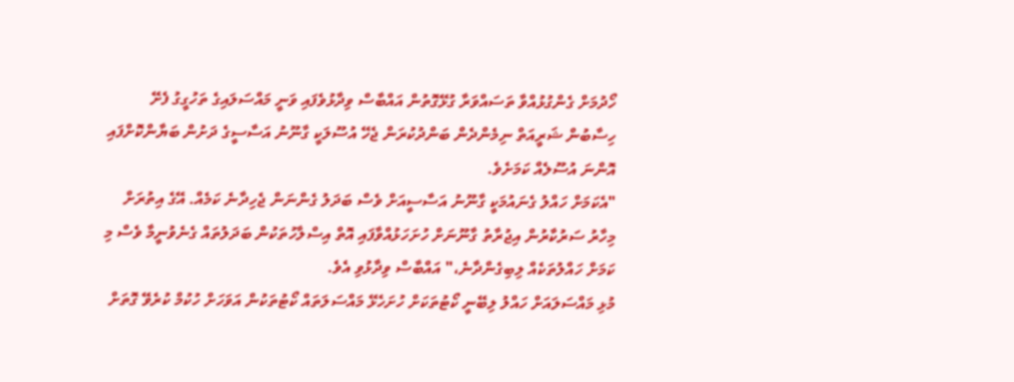ހޯދުމަށް ގެންގުޅުއްވާ ތަސައްވަރާ ގުޅޭގޮތުން އައްބާސް ވިދާޅުވެފައި ވަނީ މައްސަލައިގެ ތަހުގީގު ފެށޭ ހިސާބުން ޝަރީއަތް ނިމެންދެން ބަންދުކުރަން ޖެހޭ އުސޫލަކީ ގާނޫނު އަސާސީގެ ދަށުން ބަޔާންކޮށްފައި އޮންނަ އުސޫލެއް ކަމަށެވެ.
"އެކަމަށް ހައްލު ގެނައުމަކީ ގާނޫނު އަސާސީއަށް ވެސް ބަދަލު ގެންނަން ޖެހިދާނެ ކަމެއް. އޭގެ އިތުރަށް މިހާރު ސަރުކާރުން އިޖުރާތު ގާނޫނަށް ހުށަހަޅުއްވާފައި އޮތް އިސްލާހުތަކުން ބަދަލުތައް ގެނެވުނީމާ ވެސް މި ކަމަށް ހައްލުތަކެއް ލިބިގެންދާނެ،" އައްބާސް ވިދާޅުވި އެވެ.
މުޅި މައްސަލައަށް ހައްލު ލިބޭނީ ކޯޓުތަކަށް ހުށަހެޅޭ މައްސަލަތައް ކޯޓުތަކުން އަވަހަށް ހުކުމް ކުރެވޭ ގޮތަށް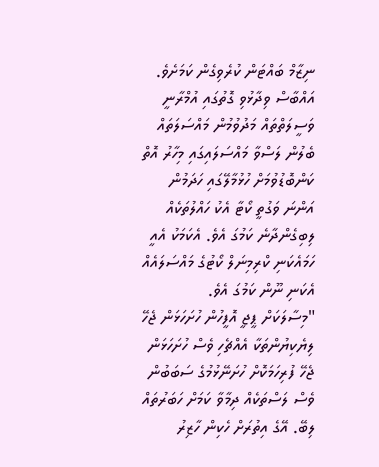ނިޒާމް ބައްޓަން ކުރެވިގެން ކަމަށެވެ. އައްބާސް ވިދާޅުވި ގޮތުގައި އުމްރާނީ ވަސީލަތްތައް މަދުވުމުން މައްސަލަތައް ބެލުން ލަސްވާ މައްސަލައިގައި މިހާރު އޮތް ކަންބޮޑުވުމަށް ހުޅުމާލޭގައި ހަދަމުން އަންނަ ވަގުތީ ކޯޓާ އެކު ހައްލުތަކެއް ލިބިގެންދާނެ ކަމުގަ އެވެ. އެކަމަކު އެއީ ހަމައެކަނި ކްރިމިނަލް ކޯޓުގެ މައްސަލައެއް އެކަނި ނޫން ކަމުގަ އެވެ.
"މިސާލަކަށް ޕީޖީ އޮފީހުން ހުށަހަޅަން ޖެހޭ ލިޔެކިޔުންތަކާ އެއްޗެހި ވެސް ހުށަހަޅަން ޖެހޭ ފުރިހަމަކޮށް ހުށަނޭޅުމުގެ ސަބަބުން ވެސް ލަސްތަކެއް ދިމާވާ ކަމަށް ހަބަރުތައް ލިބޭ. އޭގެ އިތުރަށް ހެކިން ހާޒިރު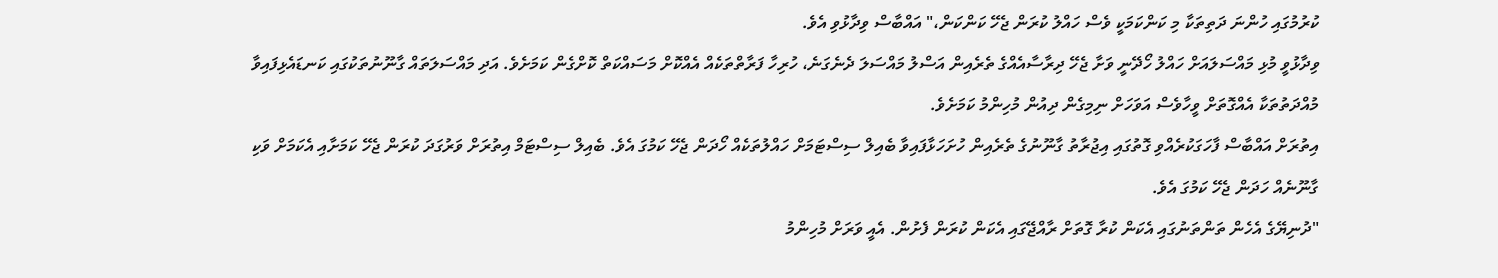ކުރުމުގައި ހުންނަ ދަތިތަކާ މި ކަންކަމަކީ ވެސް ހައްލު ކުރަން ޖެހޭ ކަންކަން،" އައްބާސް ވިދާޅުވި އެވެ.
ވިދާޅުވީ މުޅި މައްސަލައަށް ހައްލު ހޯދޭނީ ވަށާ ޖެހޭ ދިރާސާއެއްގެ ތެރެއިން އަސްލު މައްސަލަ ދެނެގަނެ، ހުރިހާ ފަރާތްތަކެއް އެއްކޮށް މަސައްކަތް ކޮށްގެން ކަމަށެވެ. އަދި މައްސަލަތައް ގާނޫނުތަކުގައި ކަނޑައެޅިފައިވާ މުއްދަތުތަކާ އެއްގޮތަށް ވީހާވެސް އަވަހަށް ނިމިގެން ދިއުން މުހިންމު ކަމަށެވެ.
އިތުރަށް އައްބާސް ފާހަގަކުރެއްވި ގޮތުގައި އިޖުރާތު ގާނޫނުގެ ތެރެއިން ހުށަހަޅާފައިވާ ބެއިލް ސިސްޓަމަށް ހައްލުތަކެއް ހޯދަން ޖެހޭ ކަމުގަ އެވެ. ބެއިލް ސިސްޓަމް އިތުރަށް ވަރުގަދަ ކުރަން ޖެހޭ ކަމަށާއި އެކަމަށް ވަކި ގާނޫނެއް ހަދަން ޖެހޭ ކަމުގަ އެވެ.
"ދުނިޔޭގެ އެހެން ތަންތަނުގައި އެކަން ކުރާ ގޮތަށް ރާއްޖޭގައި އެކަން ކުރަން ފެށުން. އެއީ ވަރަށް މުހިންމު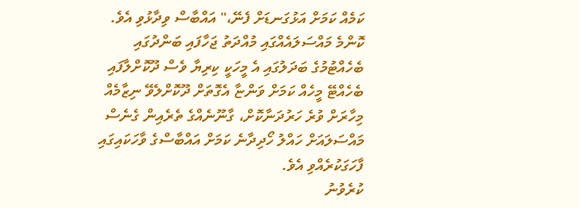ކަމެއް ކަމަށް އަޅުގަނޑަށް ފެނޭ،" އައްބާސް ވިދާޅުވި އެވެ.
ކޮންމެ މައްސަލައެއްގައި މުއްދަތު ޖަހާފައި ބަންދުގައި ބެހެއްޓުމުގެ ބަދަލުގައި އެ މީހަކީ ކިރިޔާ ވެސް ދޫކޮށްލާފައި ބެހެއްޓޭ މީހެއް ކަމަށް ވަންޏާ އެގޮތަށް ދޫކޮށްލެވޭ ނިޒާމެއް މިހާރަށް ވުރެ ހަރުދަނާކޮށް، ގާނޫނެއްގެ ތެރެއިން ގެނެސް މައްސަލައަށް ހައްލު ހޯދިދާނެ ކަމަށް އައްބާސްގެ ވާހަކައިގައި ފާހަގަކުރެއްވި އެވެ.
ކުރެވުނު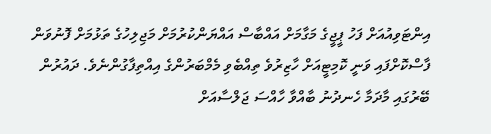އިންޓަވިއުއަށް ފަހު ޕީޖީގެ މަގާމަށް އައްބާސް އައްޔަންކުރުމަށް މަޖިލިހުގެ ތަޅުމަށް ފޮނުވަން ފާސްކޮށްފައި ވަނީ ކޮމިޓީއަށް ހާޒިރުވެ ތިއްބެވި މެމްބަރުންގެ އިއްތިފާގުންނެވެ. ދައުރުން ބޭރުގައި މާދަމާ ހެނދުނު ބާއްވާ ހާއްސަ ޖަލްސާއަށް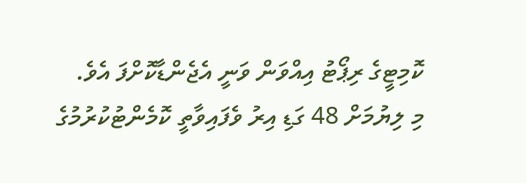ކޮމިޓީގެ ރިޕޯޓު އިއްވަން ވަނީ އެޖެންޑާކޮށްފަ އެވެ.
މި ލިޔުމަށް 48 ގަޑި އިރު ވެފައިވާތީ ކޮމެންޓުކުރުމުގެ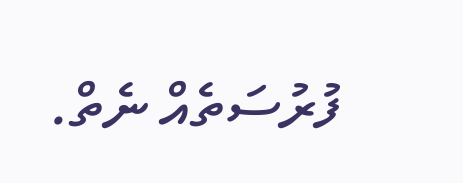ފުރުސަތެއް ނެތް.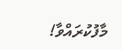މާފުކުރައްވާ!